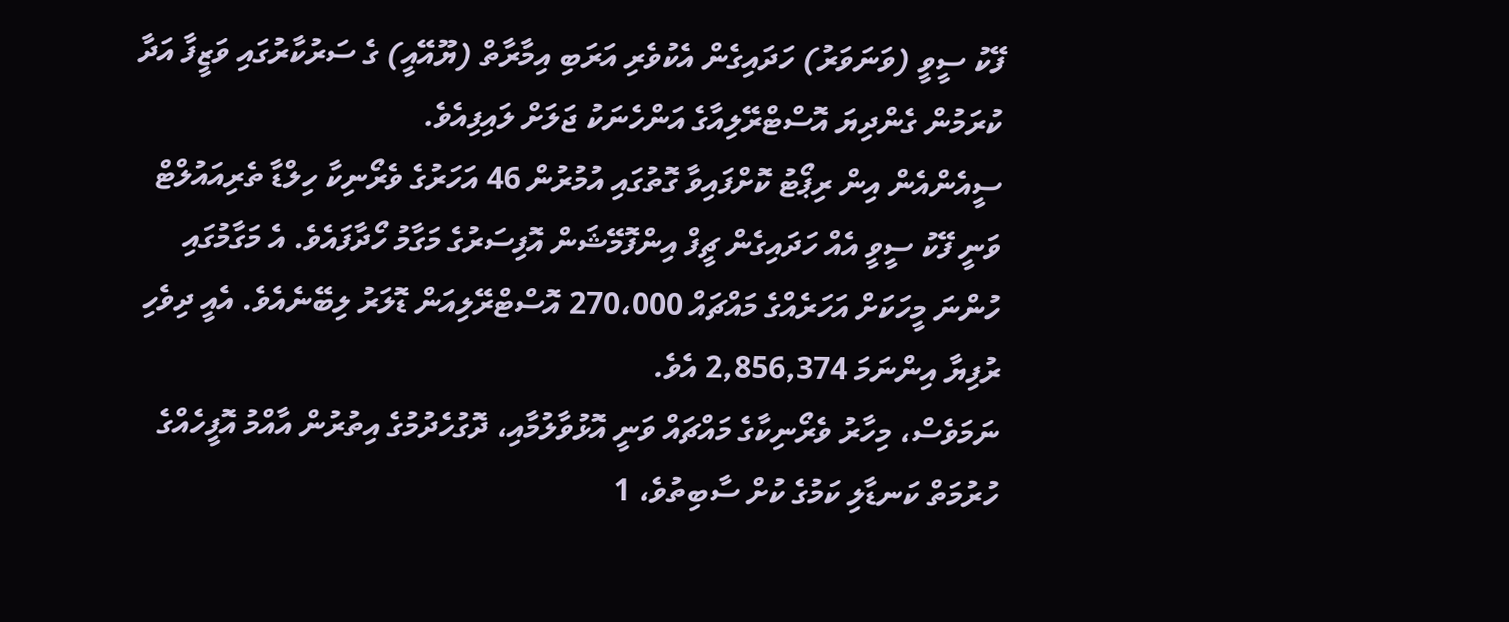ފޭކު ސީވީ (ވަނަވަރު) ހަދައިގެން އެކުވެރި އަރަބި އިމާރާތް (ޔޫއޭއީ) ގެ ސަރުކާރުގައި ވަޒީފާ އަދާ ކުރަމުން ގެންދިޔަ އޮސްޓްރޭލިއާގެ އަންހެނަކު ޖަލަށް ލައިފިއެވެ.
ސީއެންއެން އިން ރިޕޯޓު ކޮށްފައިވާ ގޮތުގައި އުމުރުން 46 އަހަރުގެ ވެރޯނިކާ ހިލްޑާ ތެރިއައުލްޓް ވަނީ ފޭކު ސީވީ އެއް ހަދައިގެން ޗީފް އިންފޮމޭޝަން އޮފިސަރުގެ މަގާމު ހޯދާފައެވެ. އެ މަގާމުގައި ހުންނަ މީހަކަށް އަހަރެއްގެ މައްޗައް 270،000 އޮސްޓްރޭލިއަން ޑޮލަރު ލިބޭނެއެވެ. އެއީ ދިވެހި ރުފިޔާ އިންނަމަ 2,856,374 އެވެ.
ނަމަވެސް، މިހާރު ވެރޯނިކާގެ މައްޗައް ވަނީ އޮޅުވާލުމާއި، ދޮގުހެދުމުގެ އިތުރުން އާއްމު އޮފީހެއްގެ ހުރުމަތް ކަނޑާލި ކަމުގެ ކުށް ސާބިތުވެ، 1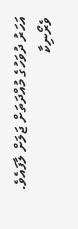އަހަރު ދުވަހުގެ މުއްދަތަށް ޖަލަށް ލާފައެވެ.
ވެރޯނިކާ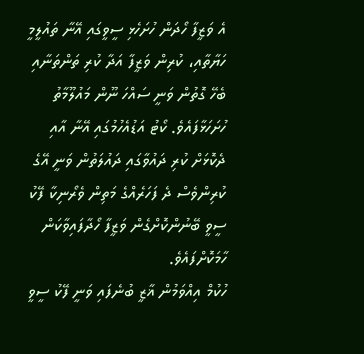އެ ވަޒީފާ ހޯދަން ހުށަހެޅި ސީވީގައި އޭނާ ތައުލީމީ ހަޔާތާއި، ކުރިން ވަޒީފާ އަދާ ކުރި ތަންތަނާއި ބެހޭ ގޮތުން ވަނީ ސައްހަ ނޫން މައުލޫމާތު ހުށަހަޅާފައެވެ. ކޯޓު އަޑުއެހުމުގައި އޭނާ އާއި ދެކޮޅަށް ކުރި ދައުވާގައި ދައުލަތުން ވަނީ އޭގެ ކުރިންވެސް ދެ ފަހަރެއްގެ މަތިން ވެރޯނިކާ ފޭކު ސީވީ ބޭނުންކޮށްގެން ވަޒީފާ ހޯދާފައިވާކަން ހާމަކޮށްފައެވެ.
ހުކުމް އިއްވަމުން ޣާޒީ ބުނެފައި ވަނީ ފޭކު ސީވީ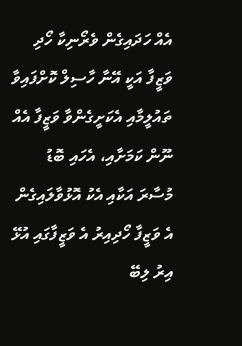އެއް ހަދައިގެން ވެރޯނިކާ ހޯދި ވަޒީފާ އަކީ އޭނާ ހާސިލް ކޮށްފައިވާ ތައުލީމާއި އެކަށީގެންވާ ވަޒީފާ އެއް ނޫން ކަމަށާއި، އެހައި ބޮޑު މުސާރަ އަކާއި އެކު އޮޅުވާލައިގެން އެ ވަޒީފާ ހޯދިއިރު އެ ވަޒީފާގައި އުޅޭ އިރު ލިބޭ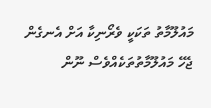މައުލޫމާތު ތަކަކީ ވެރޯނިކާ އަށް އެނގެން ޖެހޭ މައުލޫމާތުތަކެއްވެސް ނޫން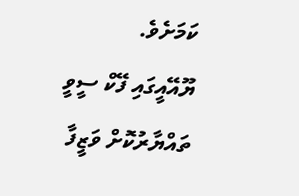ކަމަށެވެ.
ޔޫއޭއީގައި ފޭކް ސީވީ ތައްޔާރުކޮށް ވަޒީފާ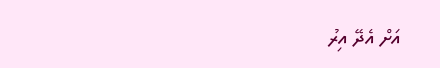އަށް އެދޭ އިރު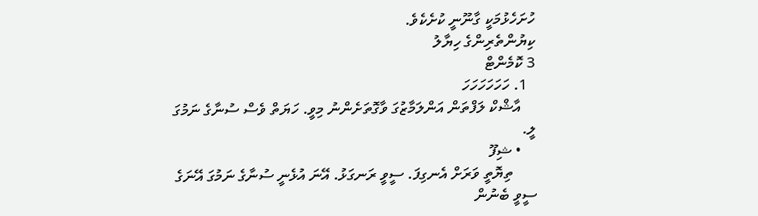ހުށަހެޅުމަކީ ގާނޫނީ ކުށެކެވެ.
ކިޔުންތެރިންގެ ހިޔާލު
3 ކޮމެންޓް
  1. ހަހަހަހަހަހަ
    އާޝްކް ލަފްތަން އަންލަމާޒުގަ ވާގޮތަށެންނު މިވީ. ހަޔަތް ވެސް ސުނާގެ ނަމުގަ ލީ.
    • ޝިފޫ
      ތިޔޮތީ ވަރަށް އެނގިފަ. ސީވީ ރަނގަޅު. އޭނަ އުޅެނީ ސުނާގެ ނަމުގަ އޭނަގެ ސީވީ ބެނުން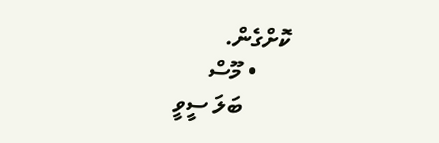ކޮށްގެން.
      • މޫސް
        ބަލަ ސީވީ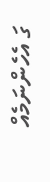ގަ އެހެންނަމެއް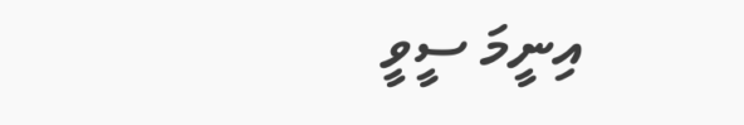އިނީމަ ސީވީ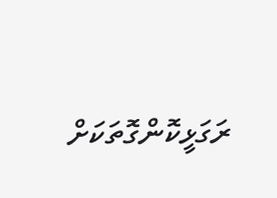ރަގަޅީކޮންގޮތަކަށް